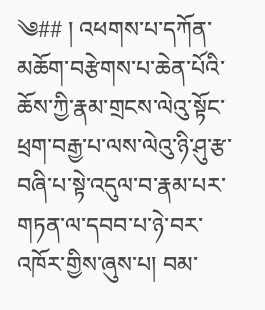༄## ། འཕགས་པ་དཀོན་མཆོག་བརྩེགས་པ་ཆེན་པོའི་ཆོས་ཀྱི་རྣམ་གྲངས་ལེའུ་སྟོང་ཕྲག་བརྒྱ་པ་ལས་ལེའུ་ཉི་ཤུ་རྩ་བཞི་པ་སྟེ་འདུལ་བ་རྣམ་པར་གཏན་ལ་དབབ་པ་ཉེ་བར་འཁོར་གྱིས་ཞུས་པ། བམ་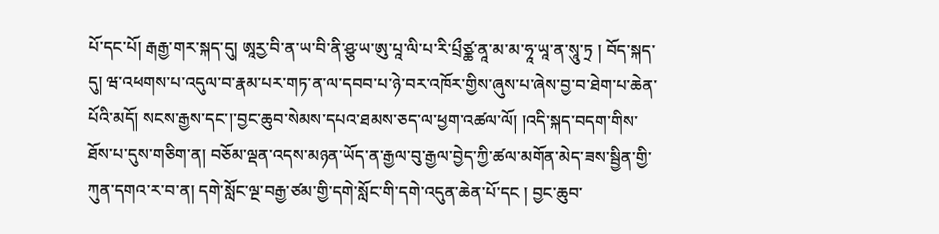པོ་དང་པོ། རྒརྒྱ་གར་སྐད་དུ། ཨཱརྱ་བི་ན་ཡ་བི་ནི་ཤྩ་ཡ་ཨུ་པཱ་ལི་པ་རི་པྲྀཙྪ་ནཱ་མ་མ་ཧཱ་ཡཱ་ན་སཱུ་ཏྲ ། བོད་སྐད་དུ། ཝ་འཕགས་པ་འདུལ་བ་རྣམ་པར་གཏ་ན་ལ་དབབ་པ་ཉེ་བར་འཁོར་གྱིས་ཞུས་པ་ཞེས་བྱ་བ་ཐེག་པ་ཆེན་པོའི་མདོ། སངས་རྒྱས་དང་།་བྱང་ཆུབ་སེམས་དཔའ་ཐམས་ཅད་ལ་ཕྱག་འཚལ་ལོ། །འདི་སྐད་བདག་གིས་ཐོས་པ་དུས་གཅིག་ན། བཅོམ་ལྡན་འདས་མཉན་ཡོད་ན་རྒྱལ་བུ་རྒྱལ་བྱེད་ཀྱི་ཚལ་མགོན་མེད་ཟས་སྦྱིན་གྱི་ཀུན་དགའ་ར་བ་ན། དགེ་སློང་ལྔ་བརྒྱ་ཙམ་གྱི་དགེ་སློང་གི་དགེ་འདུན་ཆེན་པོ་དང ། བྱང་ཆུབ་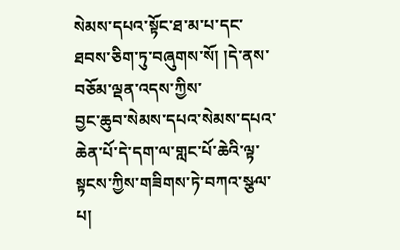སེམས་དཔའ་སྟོང་ཐ་མ་པ་དང་ཐབས་ཅིག་ཏུ་བཞུགས་སོ། །དེ་ནས་བཅོམ་ལྡན་འདས་ཀྱིས་
བྱང་ཆུབ་སེམས་དཔའ་སེམས་དཔའ་ཆེན་པོ་དེ་དག་ལ་གླང་པོ་ཆེའི་ལྟ་སྟངས་ཀྱིས་གཟིགས་ཏེ་བཀའ་སྩལ་པ།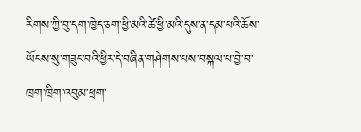རིགས་ཀྱི་བུ་དག་ཁྱེད་ཅག་ཕྱི་མའི་ཚེ་ཕྱི་མའི་དུས་ན་དམ་པའི་ཆོས་ཡོངས་སུ་གཟུང་བའི་ཕྱིར་དེ་བཞིན་གཤེགས་པས་བསྐལ་པ་བྱེ་བ་ཁྲག་ཁྲིག་འབུམ་ཕྲག་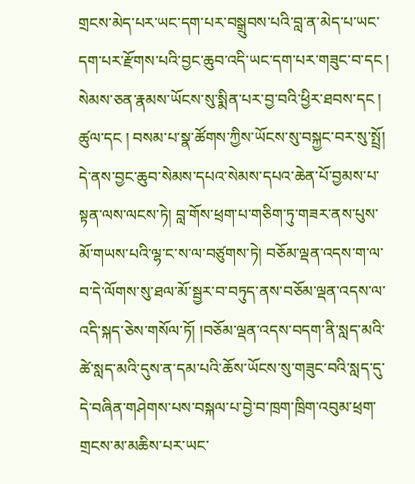གྲངས་མེད་པར་ཡང་དག་པར་བསྒྲུབས་པའི་བླ་ན་མེད་པ་ཡང་དག་པར་རྫོགས་པའི་བྱང་ཆུབ་འདི་ཡང་དག་པར་གཟུང་བ་དང ། སེམས་ཅན་རྣམས་ཡོངས་སུ་སྨིན་པར་བྱ་བའི་ཕྱིར་ཐབས་དང ། ཚུལ་དང ། བསམ་པ་སྣ་ཚོགས་ཀྱིས་ཡོངས་སུ་བསྐྱང་བར་སུ་སྤྲོ། དེ་ནས་བྱང་ཆུབ་སེམས་དཔའ་སེམས་དཔའ་ཆེན་པོ་བྱམས་པ་སྟན་ལས་ལངས་ཏེ། བླ་གོས་ཕྲག་པ་གཅིག་ཏུ་གཟར་ནས་པུས་མོ་གཡས་པའི་ལྷ་ང་ས་ལ་བཙུགས་ཏེ། བཅོམ་ལྡན་འདས་ག་ལ་བ་དེ་ལོགས་སུ་ཐལ་མོ་སྦྱར་བ་བཏུད་ནས་བཅོམ་ལྡན་འདས་ལ་འདི་སྐད་ཅེས་གསོལ་ཏོ། །བཅོམ་ལྡན་འདས་བདག་ནི་སླད་མའི་ཚེ་སླད་མའི་དུས་ན་དམ་པའི་ཆོས་ཡོངས་སུ་གཟུང་བའི་སླད་དུ་དེ་བཞིན་གཤེགས་པས་བསྐལ་པ་བྱེ་བ་ཁྲག་ཁྲིག་འབུམ་ཕྲག་གྲངས་མ་མཆིས་པར་ཡང་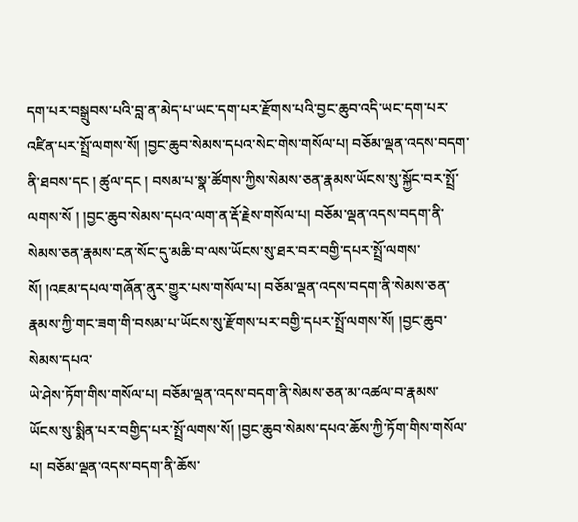དག་པར་བསྒྲུབས་པའི་བླ་ན་མེད་པ་ཡང་དག་པར་རྫོགས་པའི་བྱང་ཆུབ་འདི་ཡང་དག་པར་འཛིན་པར་སྤྲོ་ལགས་སོ། །བྱང་ཆུབ་སེམས་དཔའ་སེང་གེས་གསོལ་པ། བཅོམ་ལྡན་འདས་བདག་ནི་ཐབས་དང ། ཚུལ་དང ། བསམ་པ་སྣ་ཚོགས་ཀྱིས་སེམས་ཅན་རྣམས་ཡོངས་སུ་སྐྱོང་བར་སྤྲོ་ལགས་སོ ། །བྱང་ཆུབ་སེམས་དཔའ་ལག་ན་རྡོ་རྗེས་གསོལ་པ། བཅོམ་ལྡན་འདས་བདག་ནི་སེམས་ཅན་རྣམས་ངན་སོང་དུ་མཆི་བ་ལས་ཡོངས་སུ་ཐར་བར་བགྱི་དཔར་སྤྲོ་ལགས་སོ། །འཇམ་དཔལ་གཞོན་ནུར་གྱུར་པས་གསོལ་པ། བཅོམ་ལྡན་འདས་བདག་ནི་སེམས་ཅན་རྣམས་ཀྱི་གང་ཟག་གི་བསམ་པ་ཡོངས་སུ་རྫོགས་པར་བགྱི་དཔར་སྤྲོ་ལགས་སོ། །བྱང་ཆུབ་སེམས་དཔའ་
ཡེ་ཤེས་ཏོག་གིས་གསོལ་པ། བཅོམ་ལྡན་འདས་བདག་ནི་སེམས་ཅན་མ་འཚལ་བ་རྣམས་ཡོངས་སུ་སྨིན་པར་བགྱིད་པར་སྤྲོ་ལགས་སོ། །བྱང་ཆུབ་སེམས་དཔའ་ཆོས་ཀྱི་ཏོག་གིས་གསོལ་པ། བཅོམ་ལྡན་འདས་བདག་ནི་ཆོས་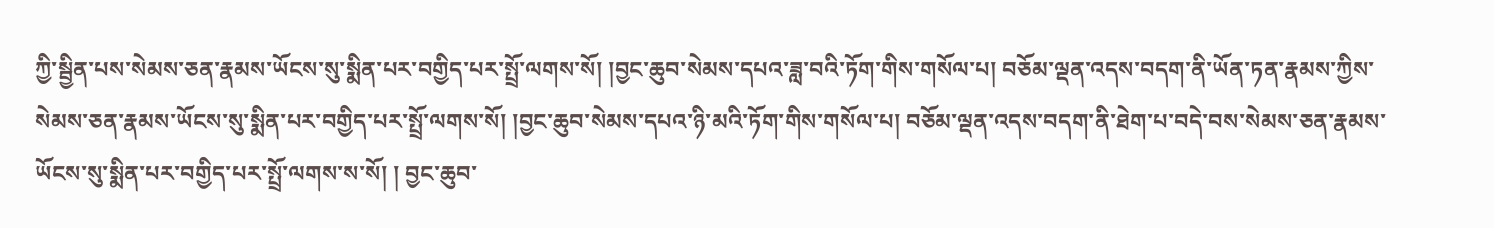ཀྱི་སྦྱིན་པས་སེམས་ཅན་རྣམས་ཡོངས་སུ་སྨིན་པར་བགྱིད་པར་སྤྲོ་ལགས་སོ། །བྱང་ཆུབ་སེམས་དཔའ་ཟླ་བའི་ཏོག་གིས་གསོལ་པ། བཅོམ་ལྡན་འདས་བདག་ནི་ཡོན་ཏན་རྣམས་ཀྱིས་སེམས་ཅན་རྣམས་ཡོངས་སུ་སྨིན་པར་བགྱིད་པར་སྤྲོ་ལགས་སོ། །བྱང་ཆུབ་སེམས་དཔའ་ཉི་མའི་ཏོག་གིས་གསོལ་པ། བཅོམ་ལྡན་འདས་བདག་ནི་ཐེག་པ་བདེ་བས་སེམས་ཅན་རྣམས་ཡོངས་སུ་སྨིན་པར་བགྱིད་པར་སྤྲོ་ལགས་ས་སོ། ། བྱང་ཆུབ་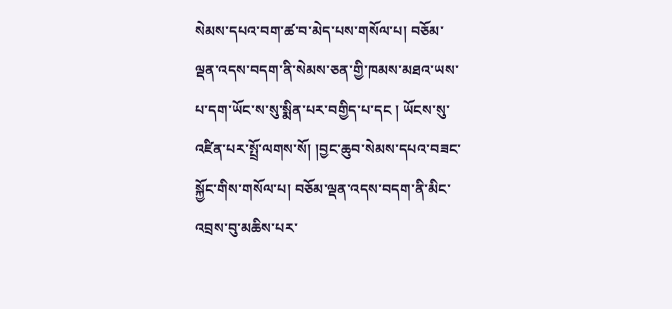སེམས་དཔའ་བག་ཚ་བ་མེད་པས་གསོལ་པ། བཅོམ་ལྡན་འདས་བདག་ནི་སེམས་ཅན་གྱི་ཁམས་མཐའ་ཡས་པ་དག་ཡོང་ས་སུ་སྨིན་པར་བགྱིད་པ་དང ། ཡོངས་སུ་འཛིན་པར་སྤྲོ་ལགས་སོ། །བྱང་ཆུབ་སེམས་དཔའ་བཟང་སྐྱོང་གིས་གསོལ་པ། བཅོམ་ལྡན་འདས་བདག་ནི་མིང་འབྲས་བུ་མཆིས་པར་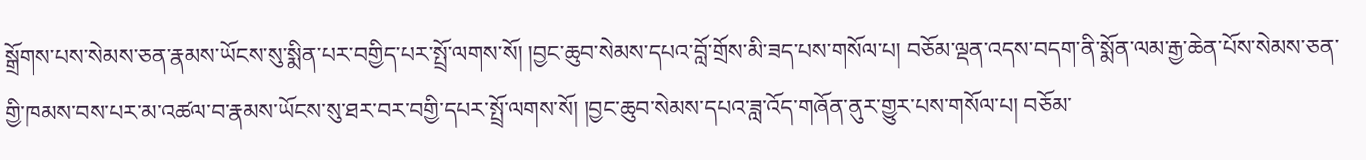སྒྲོགས་པས་སེམས་ཅན་རྣམས་ཡོངས་སུ་སྨིན་པར་བགྱིད་པར་སྤྲོ་ལགས་སོ། །བྱང་ཆུབ་སེམས་དཔའ་བློ་གྲོས་མི་ཟད་པས་གསོལ་པ། བཅོམ་ལྡན་འདས་བདག་ནི་སྨོན་ལམ་རྒྱ་ཆེན་པོས་སེམས་ཅན་གྱི་ཁམས་བས་པར་མ་འཚལ་བ་རྣམས་ཡོངས་སུ་ཐར་བར་བགྱི་དཔར་སྤྲོ་ལགས་སོ། །བྱང་ཆུབ་སེམས་དཔའ་ཟླ་འོད་གཞོན་ནུར་གྱུར་པས་གསོལ་པ། བཅོམ་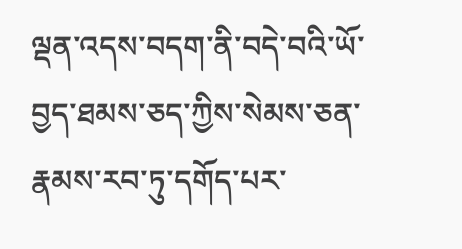ལྡན་འདས་བདག་ནི་བདེ་བའི་ཡོ་བྱད་ཐམས་ཅད་ཀྱིས་སེམས་ཅན་རྣམས་རབ་ཏུ་དགོད་པར་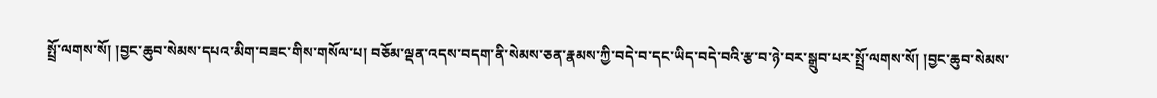སྤྲོ་ལགས་སོ། །བྱང་ཆུབ་སེམས་དཔའ་མིག་བཟང་གིས་གསོལ་པ། བཅོམ་ལྡན་འདས་བདག་ནི་སེམས་ཅན་རྣམས་ཀྱི་བདེ་བ་དང་ཡིད་བདེ་བའི་རྩ་བ་ཉེ་བར་སྒྲུབ་པར་སྤྲོ་ལགས་སོ། །བྱང་ཆུབ་སེམས་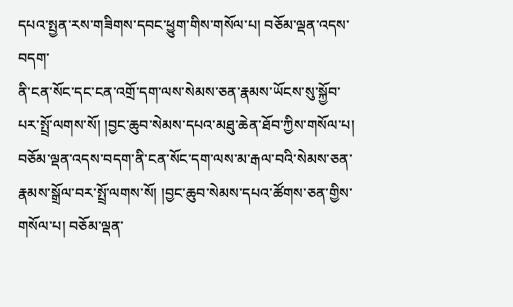དཔའ་སྤྱན་རས་གཟིགས་དབང་ཕྱུག་གིས་གསོལ་པ། བཅོམ་ལྡན་འདས་བདག་
ནི་ངན་སོང་དང་ངན་འགྲོ་དག་ལས་སེམས་ཅན་རྣམས་ཡོངས་སུ་སྐྱོབ་པར་སྤྲོ་ལགས་སོ། །བྱང་ཆུབ་སེམས་དཔའ་མཐུ་ཆེན་ཐོབ་ཀྱིས་གསོལ་པ། བཅོམ་ལྡན་འདས་བདག་ནི་ངན་སོང་དག་ལས་མ་རྒལ་བའི་སེམས་ཅན་རྣམས་སྒྲོལ་བར་སྤྲོ་ལགས་སོ། །བྱང་ཆུབ་སེམས་དཔའ་ཚོགས་ཅན་གྱིས་གསོལ་པ། བཅོམ་ལྡན་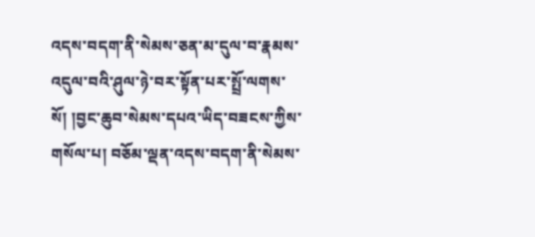འདས་བདག་ནི་སེམས་ཅན་མ་དུལ་བ་རྣམས་འདུལ་བའི་ཤུལ་ཉེ་བར་སྟོན་པར་སྤྲོ་ལགས་སོ། །བྱང་ཆུབ་སེམས་དཔའ་ཡིད་བཟངས་ཀྱིས་གསོལ་པ། བཅོམ་ལྡན་འདས་བདག་ནི་སེམས་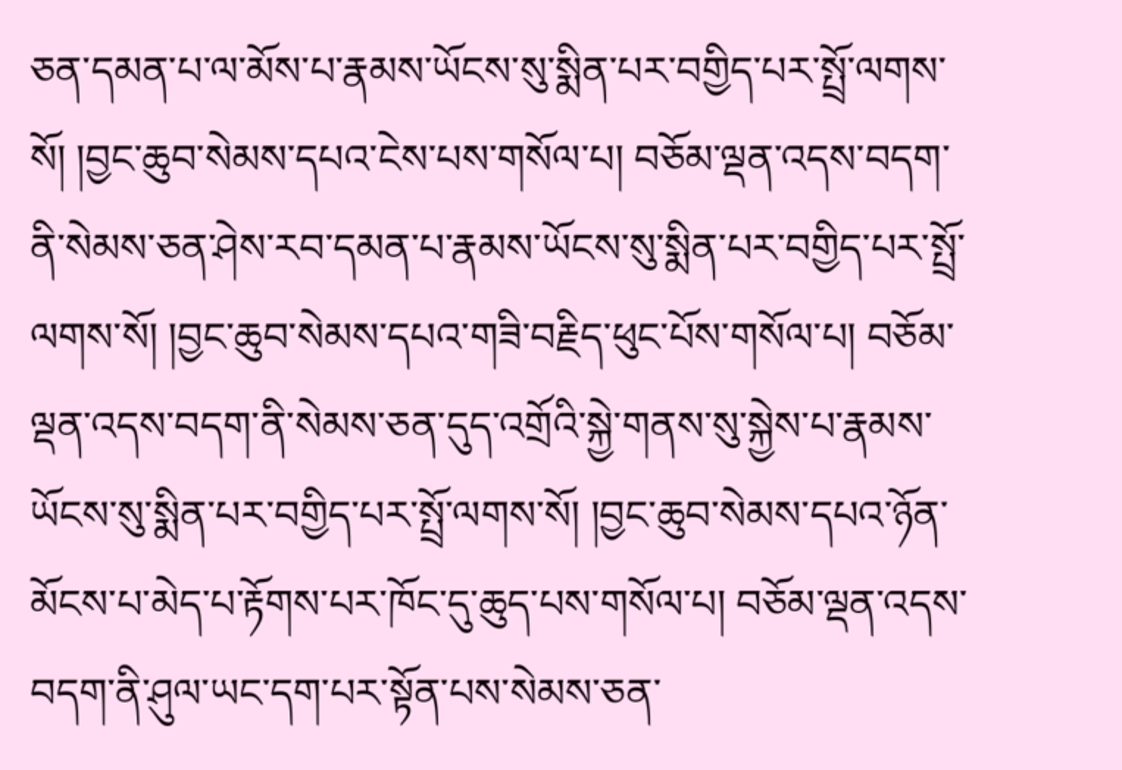ཅན་དམན་པ་ལ་མོས་པ་རྣམས་ཡོངས་སུ་སྨིན་པར་བགྱིད་པར་སྤྲོ་ལགས་སོ། །བྱང་ཆུབ་སེམས་དཔའ་ངེས་པས་གསོལ་པ། བཅོམ་ལྡན་འདས་བདག་ནི་སེམས་ཅན་ཤེས་རབ་དམན་པ་རྣམས་ཡོངས་སུ་སྨིན་པར་བགྱིད་པར་སྤྲོ་ལགས་སོ། །བྱང་ཆུབ་སེམས་དཔའ་གཟི་བརྗིད་ཕུང་པོས་གསོལ་པ། བཅོམ་ལྡན་འདས་བདག་ནི་སེམས་ཅན་དུད་འགྲོའི་སྐྱེ་གནས་སུ་སྐྱེས་པ་རྣམས་ཡོངས་སུ་སྨིན་པར་བགྱིད་པར་སྤྲོ་ལགས་སོ། །བྱང་ཆུབ་སེམས་དཔའ་ཉོན་མོངས་པ་མེད་པ་རྟོགས་པར་ཁོང་དུ་ཆུད་པས་གསོལ་པ། བཅོམ་ལྡན་འདས་བདག་ནི་ཤུལ་ཡང་དག་པར་སྟོན་པས་སེམས་ཅན་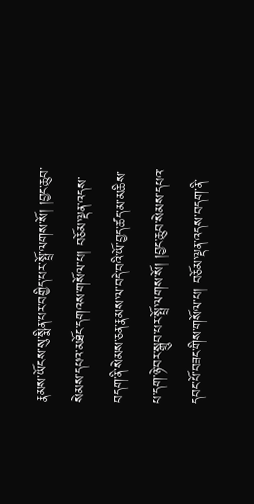རྣམས་ཡོངས་སུ་སྨིན་པར་བགྱིད་པར་སྤྲོ་ལགས་སོ། །བྱང་ཆུབ་སེམས་དཔའ་མཐོང་དགའས་གསོལ་པ། བཅོམ་ལྡན་འདས་བདག་ནི་སེམས་ཅན་རྣམས་ལ་བདེ་བའི་ཡོ་བྱད་ཚད་མ་མཆིས་པ་དག་ཉེ་བར་སྒྲུབ་པར་སྤྲོ་ལགས་སོ། །བྱང་ཆུབ་སེམས་དཔའ་དབང་པོ་བཟང་གིས་གསོལ་པ། བཅོམ་ལྡན་འདས་བདག་ནི་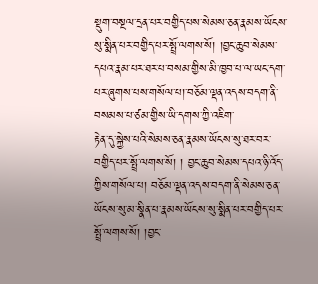སྡུག་བསྔལ་དྲན་པར་བགྱིད་པས་སེམས་ཅན་རྣམས་ཡོངས་སུ་སྨིན་པར་བགྱིད་པར་སྤྲོ་ལགས་སོ། །བྱང་ཆུབ་སེམས་དཔའ་རྣམ་པར་ཐར་པ་བསམ་གྱིས་མི་ཁྱབ་པ་ལ་ཡང་དག་པར་ཞུགས་པས་གསོལ་པ།་བཅོམ་ལྡན་འདས་བདག་ནི་བསམས་པ་ཙམ་གྱིས་ཡི་དགས་ཀྱི་འཇིག་
རྟེན་དུ་སྐྱེས་པའི་སེམས་ཅན་རྣམས་ཡོངས་སུ་ཐར་བར་བགྱིད་པར་སྤྲོ་ལགས་སོ། ། བྱང་ཆུབ་སེམས་དཔའ་ཉི་འོད་ཀྱིས་གསོལ་པ། བཅོམ་ལྡན་འདས་བདག་ནི་སེམས་ཅན་ཡོངས་སུ་མ་སྣིན་པ་རྣམས་ཡོངས་སུ་སྨིན་པར་བགྱིད་པར་སྤྲོ་ལགས་སོ། །བྱང་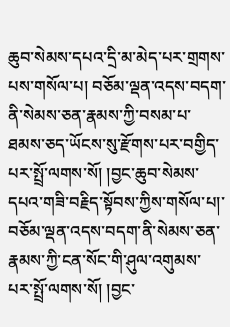ཆུབ་སེམས་དཔའ་དྲི་མ་མེད་པར་གྲགས་པས་གསོལ་པ། བཅོམ་ལྡན་འདས་བདག་ནི་སེམས་ཅན་རྣམས་ཀྱི་བསམ་པ་ཐམས་ཅད་ཡོངས་སུ་རྫོགས་པར་བགྱིད་པར་སྤྲོ་ལགས་སོ། །བྱང་ཆུབ་སེམས་དཔའ་གཟི་བརྗིད་སྟོབས་ཀྱིས་གསོལ་པ།་བཅོམ་ལྡན་འདས་བདག་ནི་སེམས་ཅན་རྣམས་ཀྱི་ངན་སོང་གི་ཤུལ་འགུམས་པར་སྤྲོ་ལགས་སོ། །བྱང་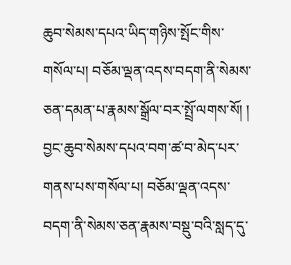ཆུབ་སེམས་དཔའ་ཡིད་གཉིས་སྤོང་གིས་གསོལ་པ། བཅོམ་ལྡན་འདས་བདག་ནི་སེམས་ཅན་དམན་པ་རྣམས་སྒྲོལ་བར་སྤྲོ་ལགས་སོ། ། བྱང་ཆུབ་སེམས་དཔའ་བག་ཚ་བ་མེད་པར་གནས་པས་གསོལ་པ། བཅོམ་ལྡན་འདས་བདག་ནི་སེམས་ཅན་རྣམས་བསྡུ་བའི་སླད་དུ་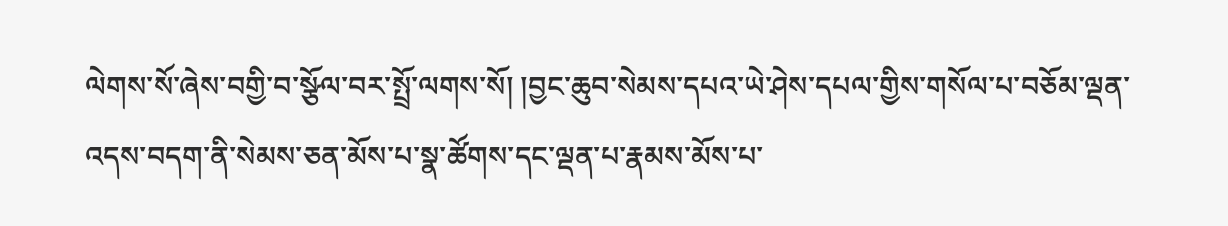ལེགས་སོ་ཞེས་བགྱི་བ་སྩོལ་བར་སྤྲོ་ལགས་སོ། །བྱང་ཆུབ་སེམས་དཔའ་ཡེ་ཤེས་དཔལ་གྱིས་གསོལ་པ་བཅོམ་ལྡན་འདས་བདག་ནི་སེམས་ཅན་མོས་པ་སྣ་ཚོགས་དང་ལྡན་པ་རྣམས་མོས་པ་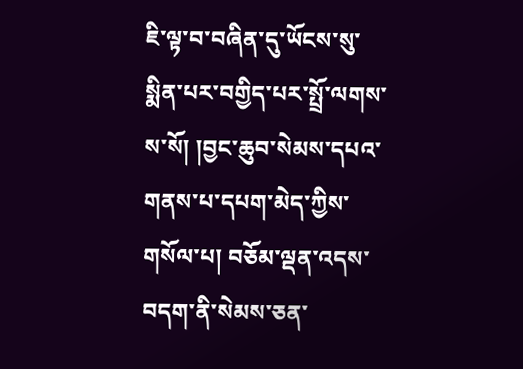ཇི་ལྟ་བ་བཞིན་དུ་ཡོངས་སུ་སྨིན་པར་བགྱིད་པར་སྤྲོ་ལགས་ས་སོ། །བྱང་ཆུབ་སེམས་དཔའ་གནས་པ་དཔག་མེད་ཀྱིས་གསོལ་པ། བཅོམ་ལྡན་འདས་བདག་ནི་སེམས་ཅན་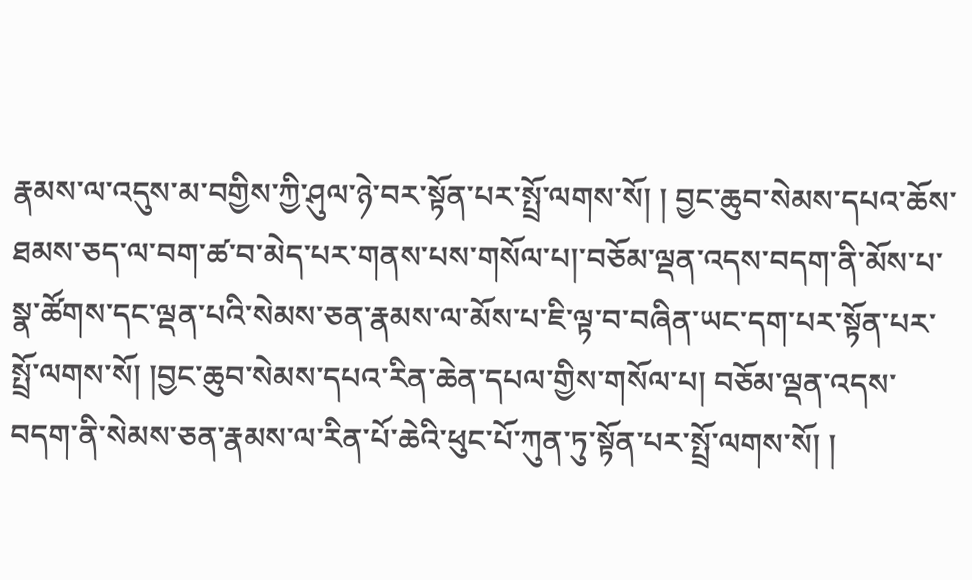རྣམས་ལ་འདུས་མ་བགྱིས་ཀྱི་ཤུལ་ཉེ་བར་སྟོན་པར་སྤྲོ་ལགས་སོ། ། བྱང་ཆུབ་སེམས་དཔའ་ཆོས་ཐམས་ཅད་ལ་བག་ཚ་བ་མེད་པར་གནས་པས་གསོལ་པ།་བཅོམ་ལྡན་འདས་བདག་ནི་མོས་པ་སྣ་ཚོགས་དང་ལྡན་པའི་སེམས་ཅན་རྣམས་ལ་མོས་པ་ཇི་ལྟ་བ་བཞིན་ཡང་དག་པར་སྟོན་པར་སྤྲོ་ལགས་སོ། །བྱང་ཆུབ་སེམས་དཔའ་རིན་ཆེན་དཔལ་གྱིས་གསོལ་པ། བཅོམ་ལྡན་འདས་བདག་ནི་སེམས་ཅན་རྣམས་ལ་རིན་པོ་ཆེའི་ཕུང་པོ་ཀུན་ཏུ་སྟོན་པར་སྤྲོ་ལགས་སོ། །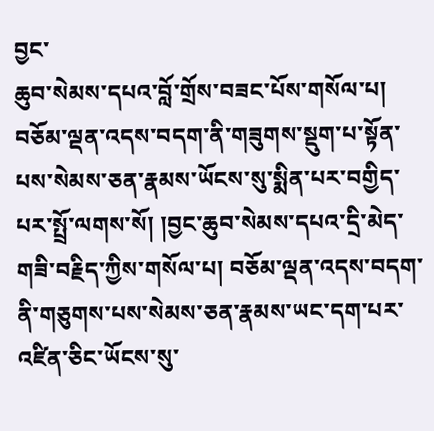བྱང་
ཆུབ་སེམས་དཔའ་བློ་གྲོས་བཟང་པོས་གསོལ་པ། བཅོམ་ལྡན་འདས་བདག་ནི་གཟུགས་སྡུག་པ་སྟོན་པས་སེམས་ཅན་རྣམས་ཡོངས་སུ་སྨིན་པར་བགྱིད་པར་སྤྲོ་ལགས་སོ། །བྱང་ཆུབ་སེམས་དཔའ་དྲི་མེད་གཟི་བརྗིད་ཀྱིས་གསོལ་པ། བཅོམ་ལྡན་འདས་བདག་ནི་གཅུགས་པས་སེམས་ཅན་རྣམས་ཡང་དག་པར་འཛིན་ཅིང་ཡོངས་སུ་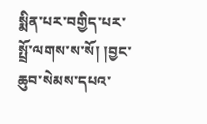སྨིན་པར་བགྱིད་པར་སྤྲོ་ལགས་ས་སོ། །བྱང་ཆུབ་སེམས་དཔའ་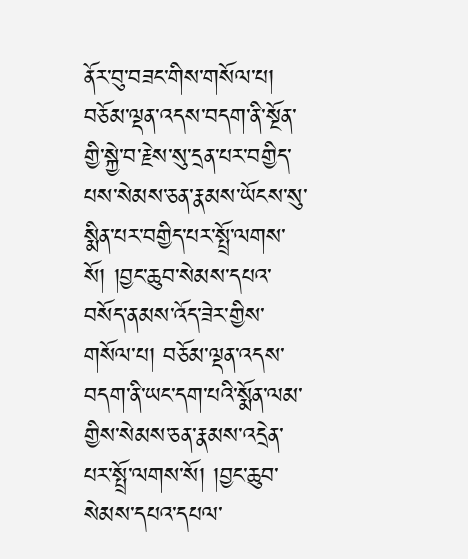ནོར་བུ་བཟང་གིས་གསོལ་པ། བཅོམ་ལྡན་འདས་བདག་ནི་སྔོན་གྱི་སྐྱེ་བ་རྗེས་སུ་དྲན་པར་བགྱིད་པས་སེམས་ཅན་རྣམས་ཡོངས་སུ་སྨིན་པར་བགྱིད་པར་སྤྲོ་ལགས་སོ། །བྱང་ཆུབ་སེམས་དཔའ་བསོད་ནམས་འོད་ཟེར་གྱིས་གསོལ་པ། བཅོམ་ལྡན་འདས་བདག་ནི་ཡང་དག་པའི་སྨོན་ལམ་གྱིས་སེམས་ཅན་རྣམས་འདྲེན་པར་སྤྲོ་ལགས་སོ། །བྱང་ཆུབ་སེམས་དཔའ་དཔལ་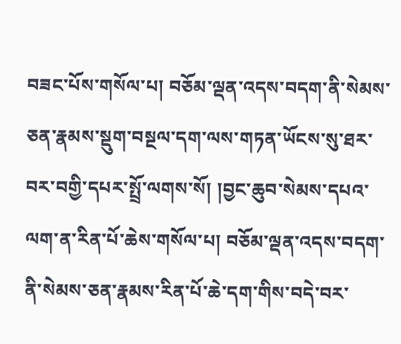བཟང་པོས་གསོལ་པ། བཅོམ་ལྡན་འདས་བདག་ནི་སེམས་ཅན་རྣམས་སྡུག་བསྔལ་དག་ལས་གཏན་ཡོངས་སུ་ཐར་བར་བགྱི་དཔར་སྤྲོ་ལགས་སོ། །བྱང་ཆུབ་སེམས་དཔའ་ལག་ན་རིན་པོ་ཆེས་གསོལ་པ། བཅོམ་ལྡན་འདས་བདག་ནི་སེམས་ཅན་རྣམས་རིན་པོ་ཆེ་དག་གིས་བདེ་བར་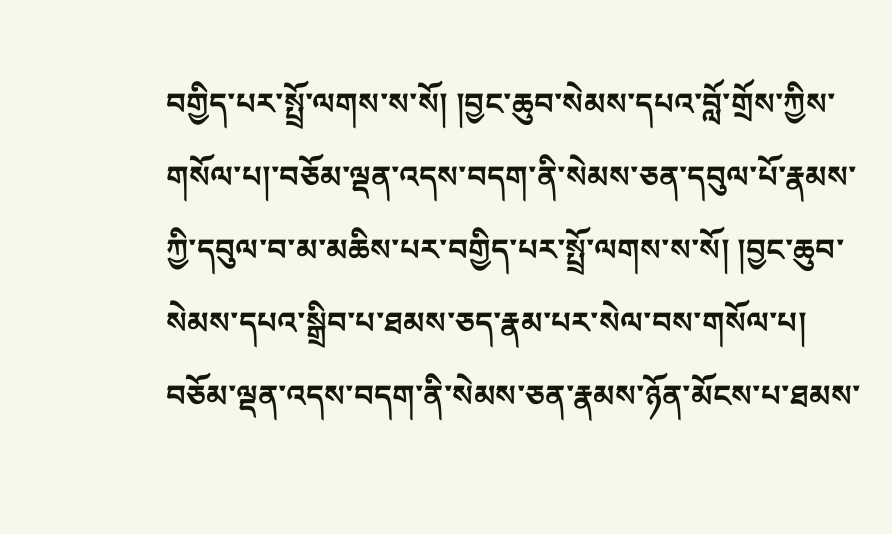བགྱིད་པར་སྤྲོ་ལགས་ས་སོ། །བྱང་ཆུབ་སེམས་དཔའ་བློ་གྲོས་ཀྱིས་གསོལ་པ།་བཅོམ་ལྡན་འདས་བདག་ནི་སེམས་ཅན་དབུལ་པོ་རྣམས་ཀྱི་དབུལ་བ་མ་མཆིས་པར་བགྱིད་པར་སྤྲོ་ལགས་ས་སོ། །བྱང་ཆུབ་སེམས་དཔའ་སྒྲིབ་པ་ཐམས་ཅད་རྣམ་པར་སེལ་བས་གསོལ་པ། བཅོམ་ལྡན་འདས་བདག་ནི་སེམས་ཅན་རྣམས་ཉོན་མོངས་པ་ཐམས་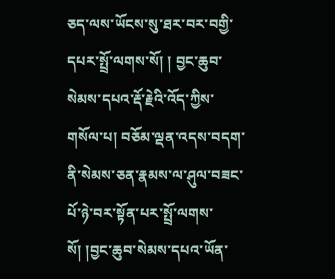ཅད་ལས་ཡོངས་སུ་ཐར་བར་བགྱི་དཔར་སྤྲོ་ལགས་སོ། ། བྱང་ཆུབ་སེམས་དཔའ་རྡོ་རྗེའི་འོད་ཀྱིས་གསོལ་པ། བཅོམ་ལྡན་འདས་བདག་ནི་སེམས་ཅན་རྣམས་ལ་ཤུལ་བཟང་པོ་ཉེ་བར་སྟོན་པར་སྤྲོ་ལགས་སོ། །བྱང་ཆུབ་སེམས་དཔའ་ཡོན་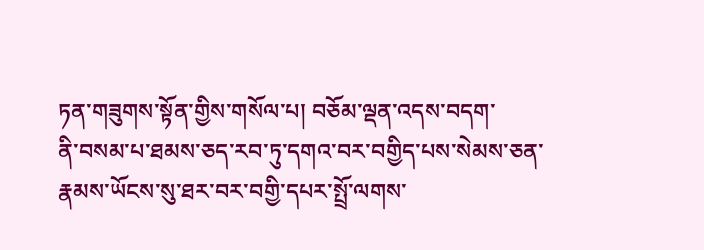ཏན་གཟུགས་སྟོན་གྱིས་གསོལ་པ། བཅོམ་ལྡན་འདས་བདག་
ནི་བསམ་པ་ཐམས་ཅད་རབ་ཏུ་དགའ་བར་བགྱིད་པས་སེམས་ཅན་རྣམས་ཡོངས་སུ་ཐར་བར་བགྱི་དཔར་སྤྲོ་ལགས་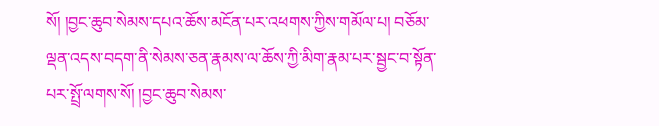སོ། །བྱང་ཆུབ་སེམས་དཔའ་ཆོས་མངོན་པར་འཕགས་ཀྱིས་གམོལ་པ། བཅོམ་ལྡན་འདས་བདག་ནི་སེམས་ཅན་རྣམས་ལ་ཆོས་ཀྱི་མིག་རྣམ་པར་སྦྱང་བ་སྟོན་པར་སྤྲོ་ལགས་སོ། །བྱང་ཆུབ་སེམས་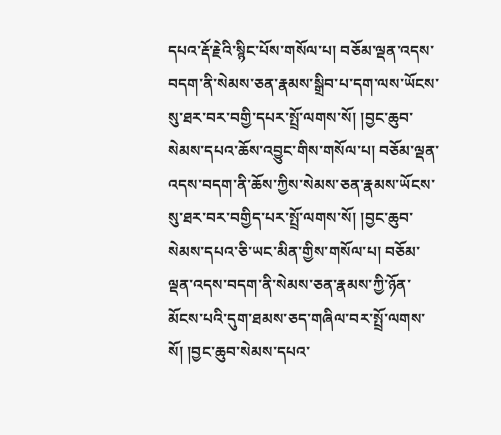དཔའ་རྡོ་རྗེའི་སྙིང་པོས་གསོལ་པ། བཅོམ་ལྡན་འདས་བདག་ནི་སེམས་ཅན་རྣམས་སྒྲིབ་པ་དག་ལས་ཡོངས་སུ་ཐར་བར་བགྱི་དཔར་སྤྲོ་ལགས་སོ། །བྱང་ཆུབ་སེམས་དཔའ་ཆོས་འབྱུང་གིས་གསོལ་པ། བཅོམ་ལྡན་འདས་བདག་ནི་ཆོས་ཀྱིས་སེམས་ཅན་རྣམས་ཡོངས་སུ་ཐར་བར་བགྱིད་པར་སྤྲོ་ལགས་སོ། །བྱང་ཆུབ་སེམས་དཔའ་ཅི་ཡང་མིན་གྱིས་གསོལ་པ། བཅོམ་ལྡན་འདས་བདག་ནི་སེམས་ཅན་རྣམས་ཀྱི་ཉོན་མོངས་པའི་དུག་ཐམས་ཅད་གཞིལ་བར་སྤྲོ་ལགས་སོ། །བྱང་ཆུབ་སེམས་དཔའ་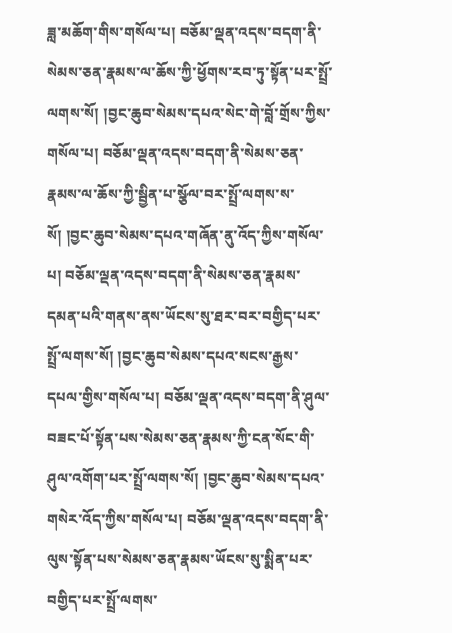ཟླ་མཆོག་གིས་གསོལ་པ། བཅོམ་ལྡན་འདས་བདག་ནི་སེམས་ཅན་རྣམས་ལ་ཆོས་ཀྱི་ཕྱོགས་རབ་ཏུ་སྟོན་པར་སྤྲོ་ལགས་སོ། །བྱང་ཆུབ་སེམས་དཔའ་སེང་གེ་བློ་གྲོས་ཀྱིས་གསོལ་པ། བཅོམ་ལྡན་འདས་བདག་ནི་སེམས་ཅན་རྣམས་ལ་ཆོས་ཀྱི་སྦྱིན་པ་སྩོལ་བར་སྤྲོ་ལགས་ས་སོ། །བྱང་ཆུབ་སེམས་དཔའ་གཞོན་ནུ་འོད་ཀྱིས་གསོལ་པ། བཅོམ་ལྡན་འདས་བདག་ནི་སེམས་ཅན་རྣམས་དམན་པའི་གནས་ནས་ཡོངས་སུ་ཐར་བར་བགྱིད་པར་སྤྲོ་ལགས་སོ། །བྱང་ཆུབ་སེམས་དཔའ་སངས་རྒྱས་དཔལ་གྱིས་གསོལ་པ། བཅོམ་ལྡན་འདས་བདག་ནི་ཤུལ་བཟང་པོ་སྟོན་པས་སེམས་ཅན་རྣམས་ཀྱི་ངན་སོང་གི་ཤུལ་འགོག་པར་སྤྲོ་ལགས་སོ། །བྱང་ཆུབ་སེམས་དཔའ་གསེར་འོད་ཀྱིས་གསོལ་པ། བཅོམ་ལྡན་འདས་བདག་ནི་ལུས་སྟོན་པས་སེམས་ཅན་རྣམས་ཡོངས་སུ་སྨིན་པར་བགྱིད་པར་སྤྲོ་ལགས་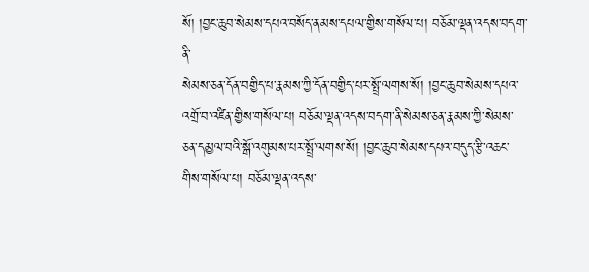སོ། །བྱང་ཆུབ་སེམས་དཔའ་བསོད་ནམས་དཔལ་གྱིས་གསོལ་པ། བཅོམ་ལྡན་འདས་བདག་ནི་
སེམས་ཅན་དོན་བགྱིད་པ་རྣམས་ཀྱི་དོན་བགྱིད་པར་སྤྲོ་ལགས་སོ། །བྱང་ཆུབ་སེམས་དཔའ་འགྲོ་བ་འཛིན་གྱིས་གསོལ་པ། བཅོམ་ལྡན་འདས་བདག་ནི་སེམས་ཅན་རྣམས་ཀྱི་སེམས་ཅན་དམྱལ་བའི་སྒོ་འགུམས་པར་སྤྲོ་ལགས་སོ། །བྱང་ཆུབ་སེམས་དཔའ་བདུད་རྩི་འཆང་གིས་གསོལ་པ། བཅོམ་ལྡན་འདས་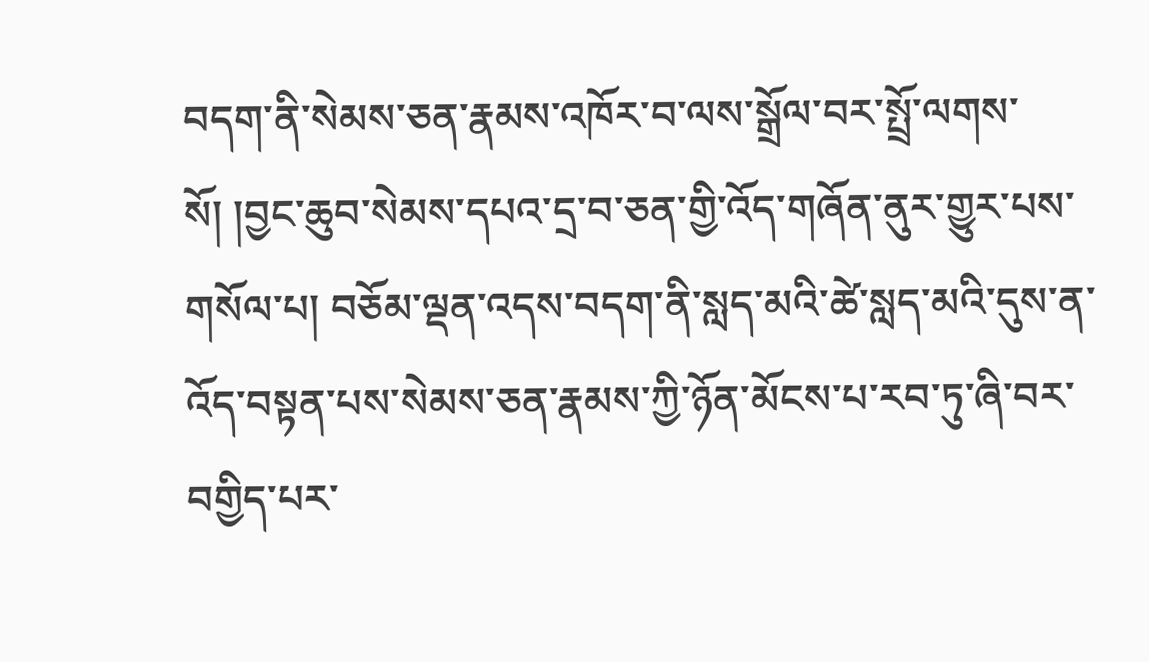བདག་ནི་སེམས་ཅན་རྣམས་འཁོར་བ་ལས་སྒྲོལ་བར་སྤྲོ་ལགས་སོ། །བྱང་ཆུབ་སེམས་དཔའ་དྲ་བ་ཅན་གྱི་འོད་གཞོན་ནུར་གྱུར་པས་གསོལ་པ། བཅོམ་ལྡན་འདས་བདག་ནི་སླད་མའི་ཚེ་སླད་མའི་དུས་ན་འོད་བསྟན་པས་སེམས་ཅན་རྣམས་ཀྱི་ཉོན་མོངས་པ་རབ་ཏུ་ཞི་བར་བགྱིད་པར་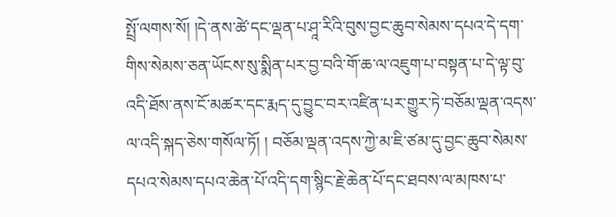སྤྲོ་ལགས་སོ། །དེ་ནས་ཚེ་དང་ལྡན་པ་ཤཱ་རིའི་བུས་བྱང་ཆུབ་སེམས་དཔའ་དེ་དག་གིས་སེམས་ཅན་ཡོངས་སུ་སྨིན་པར་བྱ་བའི་གོ་ཆ་ལ་འཇུག་པ་བསྟན་པ་དེ་ལྟ་བུ་འདི་ཐོས་ནས་ངོ་མཚར་དང་རྨད་དུ་བྱུང་བར་འཛིན་པར་གྱུར་ཏེ་བཅོམ་ལྡན་འདས་ལ་འདི་སྐད་ཅེས་གསོལ་ཏོ། ། བཅོམ་ལྡན་འདས་ཀྱེ་མ་ཇི་ཙམ་དུ་བྱང་ཆུབ་སེམས་དཔའ་སེམས་དཔའ་ཆེན་པོ་འདི་དག་སྙིང་རྗེ་ཆེན་པོ་དང་ཐབས་ལ་མཁས་པ་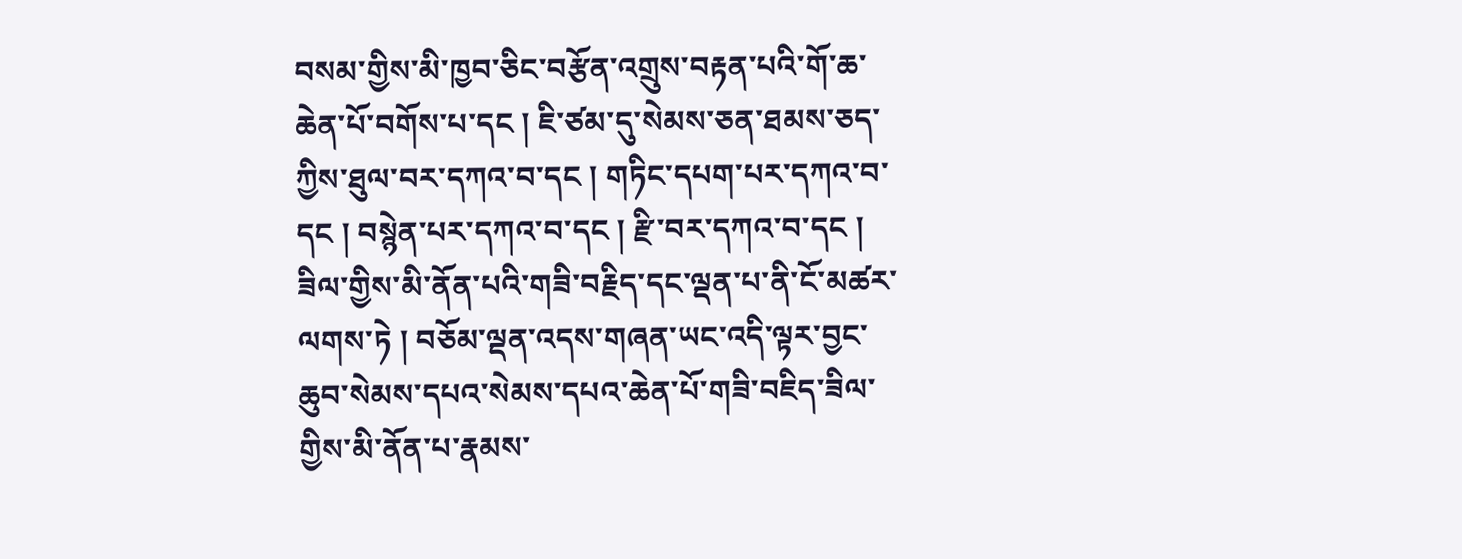བསམ་གྱིས་མི་ཁྱབ་ཅིང་བརྩོན་འགྲུས་བརྟན་པའི་གོ་ཆ་ཆེན་པོ་བགོས་པ་དང ། ཇི་ཙམ་དུ་སེམས་ཅན་ཐམས་ཅད་ཀྱིས་ཐུལ་བར་དཀའ་བ་དང ། གཏིང་དཔག་པར་དཀའ་བ་དང ། བསྙེན་པར་དཀའ་བ་དང ། རྫི་བར་དཀའ་བ་དང ། ཟིལ་གྱིས་མི་ནོན་པའི་གཟི་བརྗིད་དང་ལྡན་པ་ནི་ངོ་མཚར་ལགས་ཏེ ། བཅོམ་ལྡན་འདས་གཞན་ཡང་འདི་ལྟར་བྱང་ཆུབ་སེམས་དཔའ་སེམས་དཔའ་ཆེན་པོ་གཟི་བཇིད་ཟིལ་གྱིས་མི་ནོན་པ་རྣམས་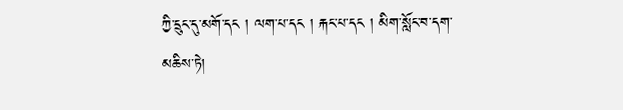ཀྱི་དྲུང་དུ་མགོ་དང ། ལག་པ་དང ། རྐང་པ་དང ། མིག་སློང་བ་དག་མཆིས་ཏེ།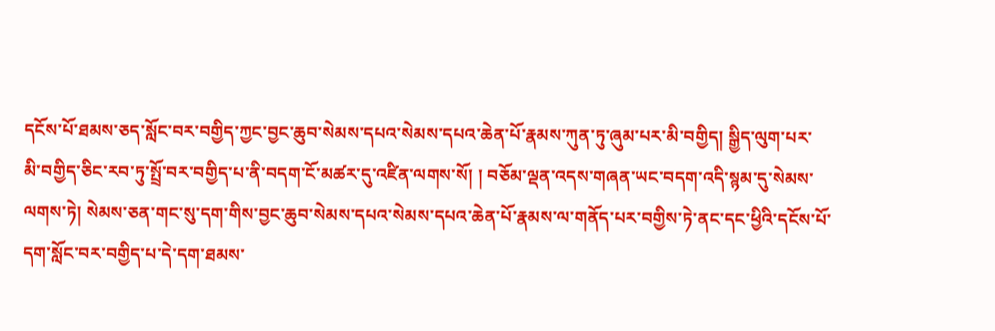དངོས་པོ་ཐམས་ཅད་སློང་བར་བགྱིད་ཀྱང་བྱང་ཆུབ་སེམས་དཔའ་སེམས་དཔའ་ཆེན་པོ་རྣམས་ཀུན་ཏུ་ཞུམ་པར་མི་བགྱིད། སྒྱིད་ལུག་པར་
མི་བགྱིད་ཅིང་རབ་ཏུ་སྤྲོ་བར་བགྱིད་པ་ནི་བདག་ངོ་མཚར་དུ་འཛིན་ལགས་སོ། ། བཅོམ་ལྡན་འདས་གཞན་ཡང་བདག་འདི་སྙམ་དུ་སེམས་ལགས་ཏེ། སེམས་ཅན་གང་སུ་དག་གིས་བྱང་ཆུབ་སེམས་དཔའ་སེམས་དཔའ་ཆེན་པོ་རྣམས་ལ་གནོད་པར་བགྱིས་ཏེ་ནང་དང་ཕྱིའི་དངོས་པོ་དག་སློང་བར་བགྱིད་པ་དེ་དག་ཐམས་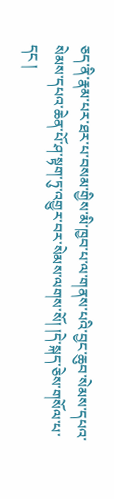ཅད་ནི་རྣམ་པར་ཐར་པ་བསམ་གྱིས་མི་ཁྱབ་པ་ལ་གནས་པའི་བྱང་ཆུབ་སེམས་དཔའ་སེམས་དཔའ་ཆེན་པོ་ཤ་སྟག་ཏུ་འགྱུར་བར་སེམས་ལགས་སོ། །དེ་སྐད་ཅེས་གསོལ་པ་དང །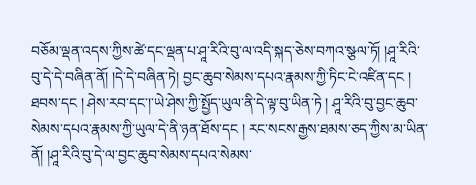བཅོམ་ལྡན་འདས་ཀྱིས་ཚེ་དང་ལྡན་པ་ཤཱ་རིའི་བུ་ལ་འདི་སྐད་ཅེས་བཀའ་སྩལ་ཏོ། །ཤཱ་རིའི་བུ་དེ་དེ་བཞིན་ནོ། །དེ་དེ་བཞིན་ཏེ། བྱང་ཆུབ་སེམས་དཔའ་རྣམས་ཀྱི་ཏིང་ངེ་འཛིན་དང ། ཐབས་དང ། ཤེས་རབ་དང་།་ཡེ་ཤེས་ཀྱི་སྤྱོད་ཡུལ་ནི་དེ་ལྟ་བུ་ཡིན་ཏེ ། ཤཱ་རིའི་བུ་བྱང་ཆུབ་སེམས་དཔའ་རྣམས་ཀྱི་ཡུལ་དེ་ནི་ཉན་ཐོས་དང ། རང་སངས་རྒྱས་ཐམས་ཅད་ཀྱིས་མ་ཡིན་ནོ། །ཤཱ་རིའི་བུ་དེ་ལ་བྱང་ཆུབ་སེམས་དཔའ་སེམས་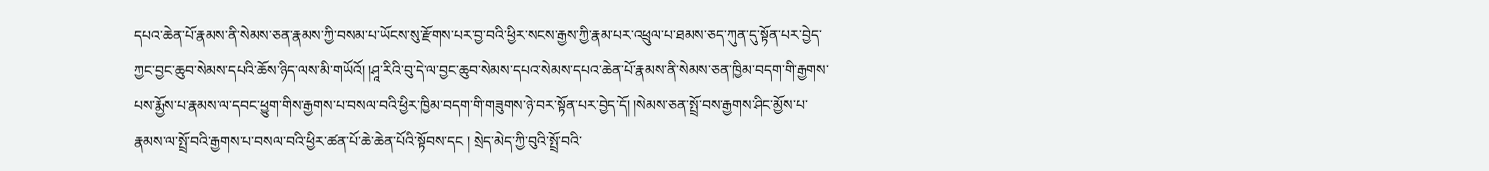དཔའ་ཆེན་པོ་རྣམས་ནི་སེམས་ཅན་རྣམས་ཀྱི་བསམ་པ་ཡོངས་སུ་རྫོགས་པར་བྱ་བའི་ཕྱིར་སངས་རྒྱས་ཀྱི་རྣམ་པར་འཕྲུལ་པ་ཐམས་ཅད་ཀུན་དུ་སྟོན་པར་བྱེད་ཀྱང་བྱང་ཆུབ་སེམས་དཔའི་ཆོས་ཉིད་ལས་མི་གཡོའོ། །ཤཱ་རིའི་བུ་དེ་ལ་བྱང་ཆུབ་སེམས་དཔའ་སེམས་དཔའ་ཆེན་པོ་རྣམས་ནི་སེམས་ཅན་ཁྱིམ་བདག་གི་རྒྱགས་པས་རྨྱོས་པ་རྣམས་ལ་དབང་ཕྱུག་གིས་རྒྱགས་པ་བསལ་བའི་ཕྱིར་ཁྱིམ་བདག་གི་གཟུགས་ཉེ་བར་སྟོན་པར་བྱེད་དོ། །སེམས་ཅན་སྤྲོ་བས་རྒྱགས་ཤིང་མྱོས་པ་རྣམས་ལ་སྤྲོ་བའི་རྒྱགས་པ་བསལ་བའི་ཕྱིར་ཚན་པོ་ཆེ་ཆེན་པོའི་སྟོབས་དང ། སྲེད་མེད་ཀྱི་བུའི་སྤྲོ་བའི་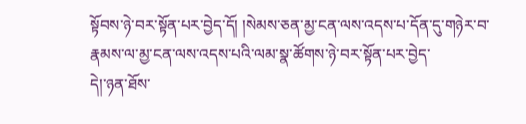སྟོབས་ཉེ་བར་སྟོན་པར་བྱེད་དོ། །སེམས་ཅན་མྱ་ངན་ལས་འདས་པ་དོན་དུ་གཉེར་བ་རྣམས་ལ་མྱ་ངན་ལས་འདས་པའི་ལམ་སྣ་ཚོགས་ཉེ་བར་སྟོན་པར་བྱེད་
དེ།་ཉན་ཐོས་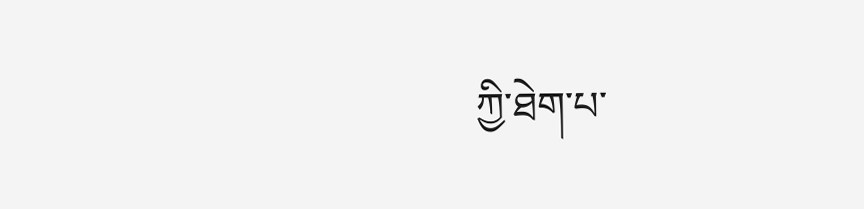ཀྱི་ཐེག་པ་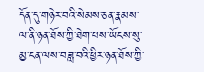དོན་དུ་གཉེར་བའི་སེམས་ཅན་རྣམས་ལ་ནི་ཉན་ཐོས་ཀྱི་ཐེག་པས་ཡོངས་སུ་མྱ་ངན་ལས་བཟླ་བའི་ཕྱིར་ཉན་ཐོས་ཀྱི་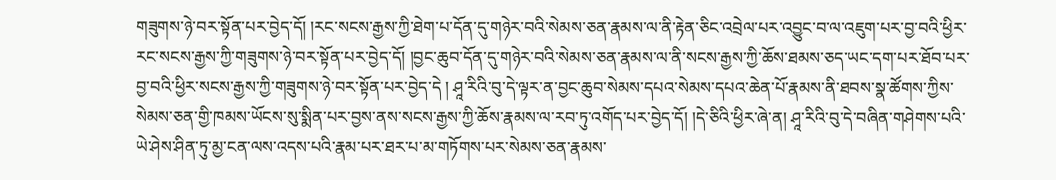གཟུགས་ཉེ་བར་སྟོན་པར་བྱེད་དོ། །རང་སངས་རྒྱས་ཀྱི་ཐེག་པ་དོན་དུ་གཉེར་བའི་སེམས་ཅན་རྣམས་ལ་ནི་རྟེན་ཅིང་འབྲེལ་པར་འབྱུང་བ་ལ་འཇུག་པར་བྱ་བའི་ཕྱིར་རང་སངས་རྒྱས་ཀྱི་གཟུགས་ཉེ་བར་སྟོན་པར་བྱེད་དོ། །བྱང་ཆུབ་དོན་དུ་གཉེར་བའི་སེམས་ཅན་རྣམས་ལ་ནི་སངས་རྒྱས་ཀྱི་ཆོས་ཐམས་ཅད་ཡང་དག་པར་ཐོབ་པར་བྱ་བའི་ཕྱིར་སངས་རྒྱས་ཀྱི་གཟུགས་ཉེ་བར་སྟོན་པར་བྱེད་དེ ། ཤཱ་རིའི་བུ་དེ་ལྟར་ན་བྱང་ཆུབ་སེམས་དཔའ་སེམས་དཔའ་ཆེན་པོ་རྣམས་ནི་ཐབས་སྣ་ཚོགས་ཀྱིས་སེམས་ཅན་གྱི་ཁམས་ཡོངས་སུ་སྨིན་པར་བྱས་ནས་སངས་རྒྱས་ཀྱི་ཆོས་རྣམས་ལ་རབ་ཏུ་འགོད་པར་བྱེད་དོ། །དེ་ཅིའི་ཕྱིར་ཞེ་ན། ཤཱ་རིའི་བུ་དེ་བཞིན་གཤེགས་པའི་ཡེ་ཤེས་ཤིན་ཏུ་མྱ་ངན་ལས་འདས་པའི་རྣམ་པར་ཐར་པ་མ་གཏོགས་པར་སེམས་ཅན་རྣམས་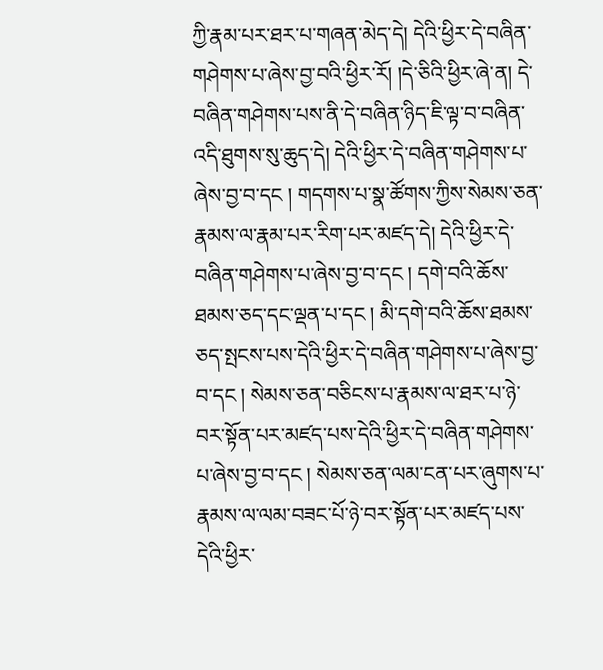ཀྱི་རྣམ་པར་ཐར་པ་གཞན་མེད་དེ། དེའི་ཕྱིར་དེ་བཞིན་གཤེགས་པ་ཞེས་བྱ་བའི་ཕྱིར་རོ། །དེ་ཅིའི་ཕྱིར་ཞེ་ན། དེ་བཞིན་གཤེགས་པས་ནི་དེ་བཞིན་ཉིད་ཇི་ལྟ་བ་བཞིན་འདི་ཐུགས་སུ་ཆུད་དེ། དེའི་ཕྱིར་དེ་བཞིན་གཤེགས་པ་ཞེས་བྱ་བ་དང ། གདགས་པ་སྣ་ཚོགས་ཀྱིས་སེམས་ཅན་རྣམས་ལ་རྣམ་པར་རིག་པར་མཛད་དེ། དེའི་ཕྱིར་དེ་བཞིན་གཤེགས་པ་ཞེས་བྱ་བ་དང ། དགེ་བའི་ཆོས་ཐམས་ཅད་དང་ལྡན་པ་དང ། མི་དགེ་བའི་ཆོས་ཐམས་ཅད་སྤངས་པས་དེའི་ཕྱིར་དེ་བཞིན་གཤེགས་པ་ཞེས་བྱ་བ་དང ། སེམས་ཅན་བཅིངས་པ་རྣམས་ལ་ཐར་པ་ཉེ་བར་སྟོན་པར་མཛད་པས་དེའི་ཕྱིར་དེ་བཞིན་གཤེགས་པ་ཞེས་བྱ་བ་དང ། སེམས་ཅན་ལམ་ངན་པར་ཞུགས་པ་རྣམས་ལ་ལམ་བཟང་པོ་ཉེ་བར་སྟོན་པར་མཛད་པས་དེའི་ཕྱིར་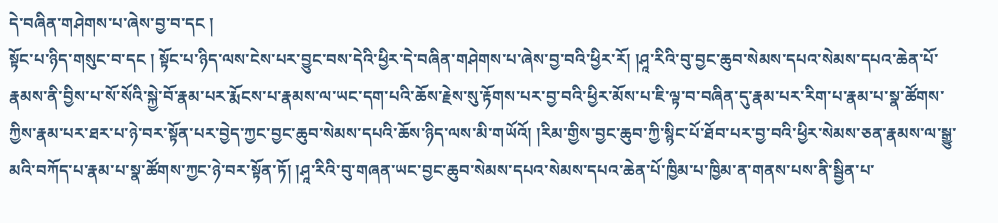དེ་བཞིན་གཤེགས་པ་ཞེས་བྱ་བ་དང །
སྟོང་པ་ཉིད་གསུང་བ་དང ། སྟོང་པ་ཉིད་ལས་ངེས་པར་བྱུང་བས་དེའི་ཕྱིར་དེ་བཞིན་གཤེགས་པ་ཞེས་བྱ་བའི་ཕྱིར་རོ། །ཤཱ་རིའི་བུ་བྱང་ཆུབ་སེམས་དཔའ་སེམས་དཔའ་ཆེན་པོ་རྣམས་ནི་བྱིས་པ་སོ་སོའི་སྐྱེ་བོ་རྣམ་པར་རྨོངས་པ་རྣམས་ལ་ཡང་དག་པའི་ཆོས་རྗེས་སུ་རྟོགས་པར་བྱ་བའི་ཕྱིར་མོས་པ་ཇི་ལྟ་བ་བཞིན་དུ་རྣམ་པར་རིག་པ་རྣམ་པ་སྣ་ཚོགས་ཀྱིས་རྣམ་པར་ཐར་པ་ཉེ་བར་སྟོན་པར་བྱེད་ཀྱང་བྱང་ཆུབ་སེམས་དཔའི་ཆོས་ཉིད་ལས་མི་གཡོའོ། །རིམ་གྱིས་བྱང་ཆུབ་ཀྱི་སྙིང་པོ་ཐོབ་པར་བྱ་བའི་ཕྱིར་སེམས་ཅན་རྣམས་ལ་སྒྱུ་མའི་བཀོད་པ་རྣམ་པ་སྣ་ཚོགས་ཀྱང་ཉེ་བར་སྟོན་ཏོ། །ཤཱ་རིའི་བུ་གཞན་ཡང་བྱང་ཆུབ་སེམས་དཔའ་སེམས་དཔའ་ཆེན་པོ་ཁྱིམ་པ་ཁྱིམ་ན་གནས་པས་ནི་སྦྱིན་པ་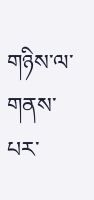གཉིས་ལ་གནས་པར་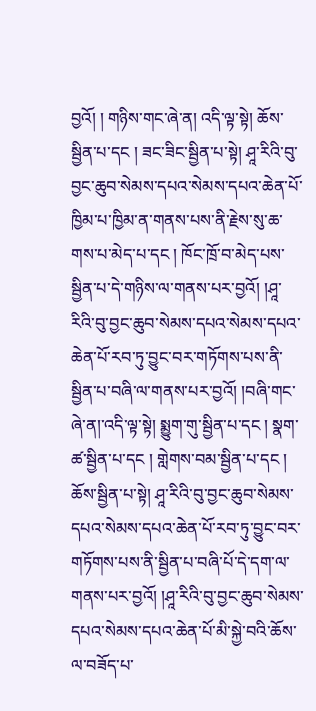བྱའོ། ། གཉིས་གང་ཞེ་ན། འདི་ལྟ་སྟེ། ཆོས་སྦྱིན་པ་དང ། ཟང་ཟིང་སྦྱིན་པ་སྟེ། ཤཱ་རིའི་བུ་བྱང་ཆུབ་སེམས་དཔའ་སེམས་དཔའ་ཆེན་པོ་ཁྱིམ་པ་ཁྱིམ་ན་གནས་པས་ནི་རྗེས་སུ་ཆ་གས་པ་མེད་པ་དང ། ཁོང་ཁྲོ་བ་མེད་པས་སྦྱིན་པ་དེ་གཉིས་ལ་གནས་པར་བྱའོ། །ཤཱ་རིའི་བུ་བྱང་ཆུབ་སེམས་དཔའ་སེམས་དཔའ་ཆེན་པོ་རབ་ཏུ་བྱུང་བར་གཏོགས་པས་ནི་སྦྱིན་པ་བཞི་ལ་གནས་པར་བྱའོ། །བཞི་གང་ཞེ་ན།་འདི་ལྟ་སྟེ། སྨྱུག་གུ་སྦྱིན་པ་དང ། སྣག་ཚ་སྦྱིན་པ་དང ། གླེགས་བམ་སྦྱིན་པ་དང ། ཆོས་སྦྱིན་པ་སྟེ། ཤཱ་རིའི་བུ་བྱང་ཆུབ་སེམས་དཔའ་སེམས་དཔའ་ཆེན་པོ་རབ་ཏུ་བྱུང་བར་གཏོགས་པས་ནི་སྦྱིན་པ་བཞི་པོ་དེ་དག་ལ་གནས་པར་བྱའོ། །ཤཱ་རིའི་བུ་བྱང་ཆུབ་སེམས་དཔའ་སེམས་དཔའ་ཆེན་པོ་མི་སྐྱེ་བའི་ཆོས་ལ་བཟོད་པ་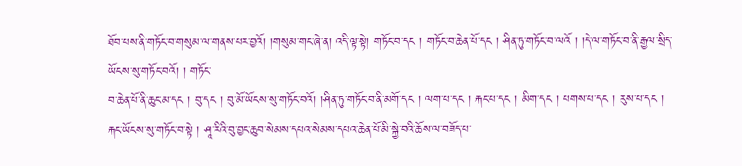ཐོབ་པས་ནི་གཏོང་བ་གསུམ་ལ་གནས་པར་བྱའོ། །གསུམ་གང་ཞེ་ན། འདི་ལྟ་སྟེ། གཏོང་བ་དང ། གཏོང་བ་ཆེན་པོ་དང ། ཤིན་ཏུ་གཏོང་བ་ལའོ ། །དེ་ལ་གཏོང་བ་ནི་རྒྱལ་སྲིད་ཡོངས་སུ་གཏོང་བའོ། ། གཏོང་
བ་ཆེན་པོ་ནི་ཆུང་མ་དང ། བུ་དང ། བུ་མོ་ཡོངས་སུ་གཏོང་བའོ། །ཤིན་ཏུ་གཏོང་བ་ནི་མགོ་དང ། ལག་པ་དང ། རྐང་པ་དང ། མིག་དང ། པགས་པ་དང ། རུས་པ་དང ། རྐང་ཡོངས་སུ་གཏོང་བ་སྟེ ། ཤཱ་རིའི་བུ་བྱང་ཆུབ་སེམས་དཔའ་སེམས་དཔའ་ཆེན་པོ་མི་སྐྱེ་བའི་ཆོས་ལ་བཟོད་པ་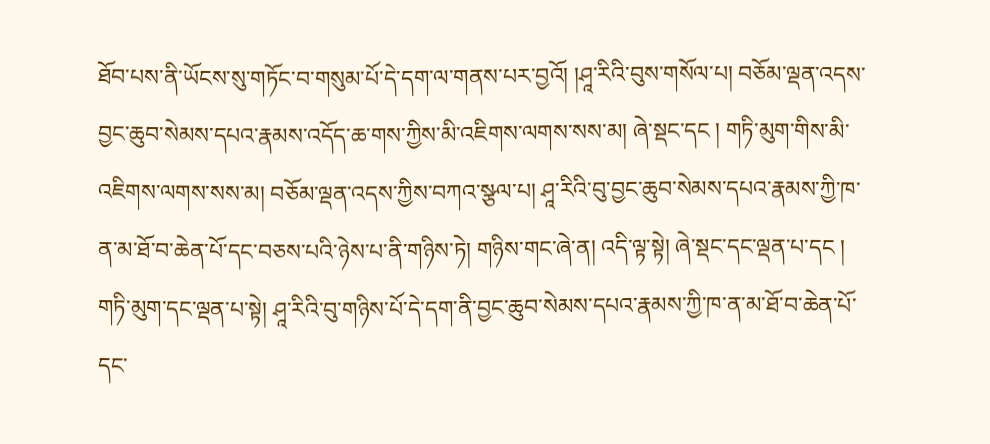ཐོབ་པས་ནི་ཡོངས་སུ་གཏོང་བ་གསུམ་པོ་དེ་དག་ལ་གནས་པར་བྱའོ། །ཤཱ་རིའི་བུས་གསོལ་པ། བཅོམ་ལྡན་འདས་བྱང་ཆུབ་སེམས་དཔའ་རྣམས་འདོད་ཆ་གས་ཀྱིས་མི་འཇིགས་ལགས་སས་མ། ཞེ་སྡང་དང ། གཏི་མུག་གིས་མི་འཇིགས་ལགས་སས་མ། བཅོམ་ལྡན་འདས་ཀྱིས་བཀའ་སྩལ་པ། ཤཱ་རིའི་བུ་བྱང་ཆུབ་སེམས་དཔའ་རྣམས་ཀྱི་ཁ་ན་མ་ཐོ་བ་ཆེན་པོ་དང་བཅས་པའི་ཉེས་པ་ནི་གཉིས་ཏེ། གཉིས་གང་ཞེ་ན། འདི་ལྟ་སྟེ། ཞེ་སྡང་དང་ལྡན་པ་དང ། གཏི་མུག་དང་ལྡན་པ་སྟེ། ཤཱ་རིའི་བུ་གཉིས་པོ་དེ་དག་ནི་བྱང་ཆུབ་སེམས་དཔའ་རྣམས་ཀྱི་ཁ་ན་མ་ཐོ་བ་ཆེན་པོ་དང་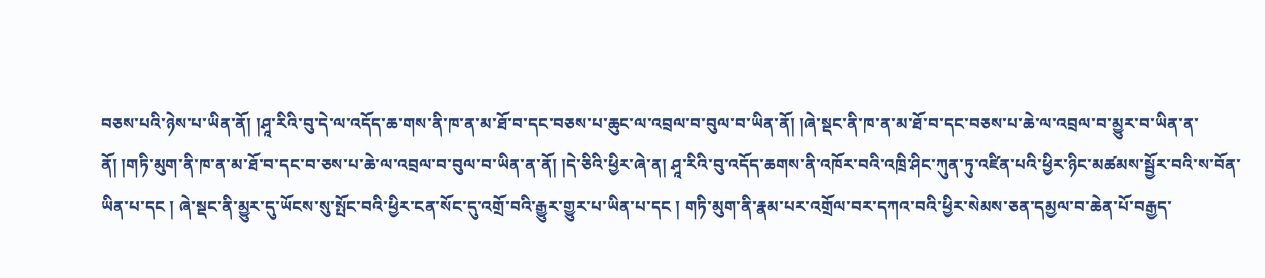བཅས་པའི་ཉེས་པ་ཡིན་ནོ། །ཤཱ་རིའི་བུ་དེ་ལ་འདོད་ཆ་གས་ནི་ཁ་ན་མ་ཐོ་བ་དང་བཅས་པ་ཆུང་ལ་འབྲལ་བ་བུལ་བ་ཡིན་ནོ། །ཞེ་སྡང་ནི་ཁ་ན་མ་ཐོ་བ་དང་བཅས་པ་ཆེ་ལ་འབྲལ་བ་མྱུར་བ་ཡིན་ན་ནོ། །གཏི་མུག་ནི་ཁ་ན་མ་ཐོ་བ་དང་བ་ཅས་པ་ཆེ་ལ་འབྲལ་བ་བུལ་བ་ཡིན་ན་ནོ། །དེ་ཅིའི་ཕྱིར་ཞེ་ན། ཤཱ་རིའི་བུ་འདོད་ཆགས་ནི་འཁོར་བའི་འཁྲི་ཤིང་ཀུན་ཏུ་འཛིན་པའི་ཕྱིར་ཉིང་མཚམས་སྦྱོར་བའི་ས་བོན་ཡིན་པ་དང ། ཞེ་སྡང་ནི་མྱུར་དུ་ཡོངས་སུ་སྤོང་བའི་ཕྱིར་ངན་སོང་དུ་འགྲོ་བའི་རྒྱུར་གྱུར་པ་ཡིན་པ་དང ། གཏི་མུག་ནི་རྣམ་པར་འགྲོལ་བར་དཀའ་བའི་ཕྱིར་སེམས་ཅན་དམྱལ་བ་ཆེན་པོ་བརྒྱད་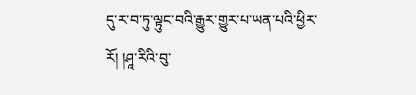དུ་ར་བ་ཏུ་ལྟུང་བའི་རྒྱུར་གྱུར་པ་ཡན་པའི་ཕྱིར་རོ། །ཤཱ་རིའི་བུ་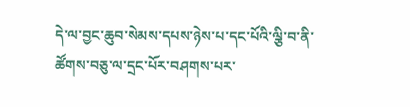དེ་ལ་བྱང་ཆུབ་སེམས་དཔས་ཉེས་པ་དང་པོའི་ལྕི་བ་ནི་ཚོགས་བཅུ་ལ་དྲང་པོར་བཤགས་པར་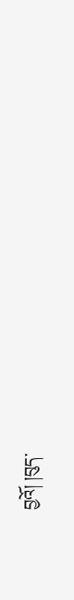བྱའོ། །བུད་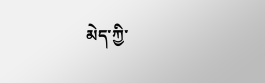མེད་ཀྱི་